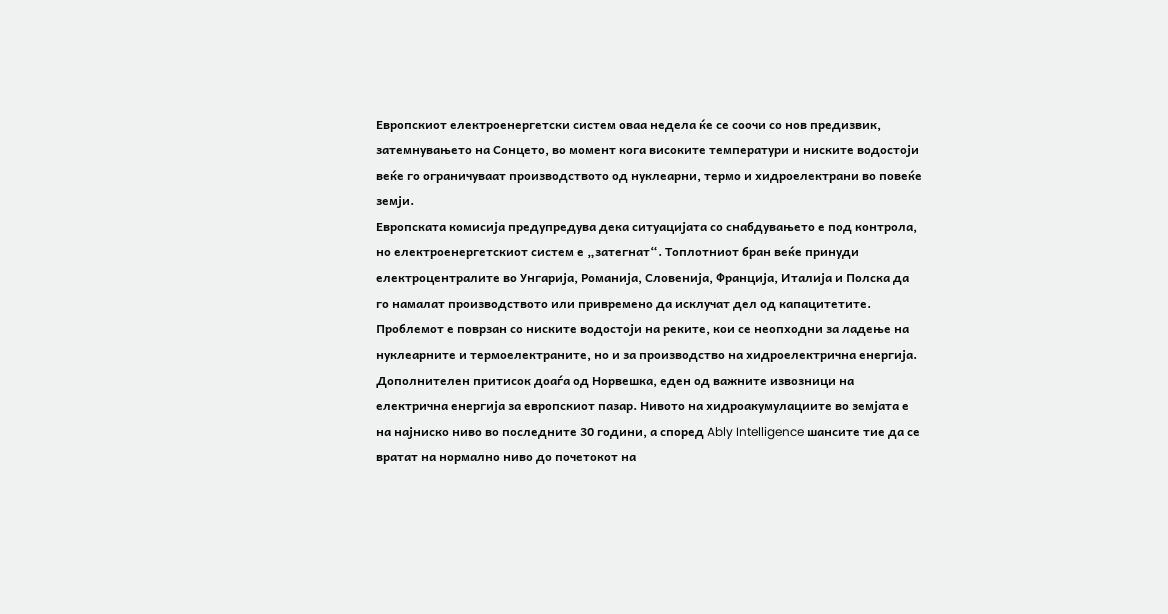Европскиот електроенергетски систем оваа недела ќе се соочи со нов предизвик, затемнувањето на Сонцето, во момент кога високите температури и ниските водостоји веќе го ограничуваат производството од нуклеарни, термо и хидроелектрани во повеќе земји.
Европската комисија предупредува дека ситуацијата со снабдувањето е под контрола, но електроенергетскиот систем е „затегнат“. Топлотниот бран веќе принуди електроцентралите во Унгарија, Романија, Словенија, Франција, Италија и Полска да го намалат производството или привремено да исклучат дел од капацитетите.
Проблемот е поврзан со ниските водостоји на реките, кои се неопходни за ладење на нуклеарните и термоелектраните, но и за производство на хидроелектрична енергија.
Дополнителен притисок доаѓа од Норвешка, еден од важните извозници на електрична енергија за европскиот пазар. Нивото на хидроакумулациите во земјата е на најниско ниво во последните 30 години, а според Ably Intelligence шансите тие да се вратат на нормално ниво до почетокот на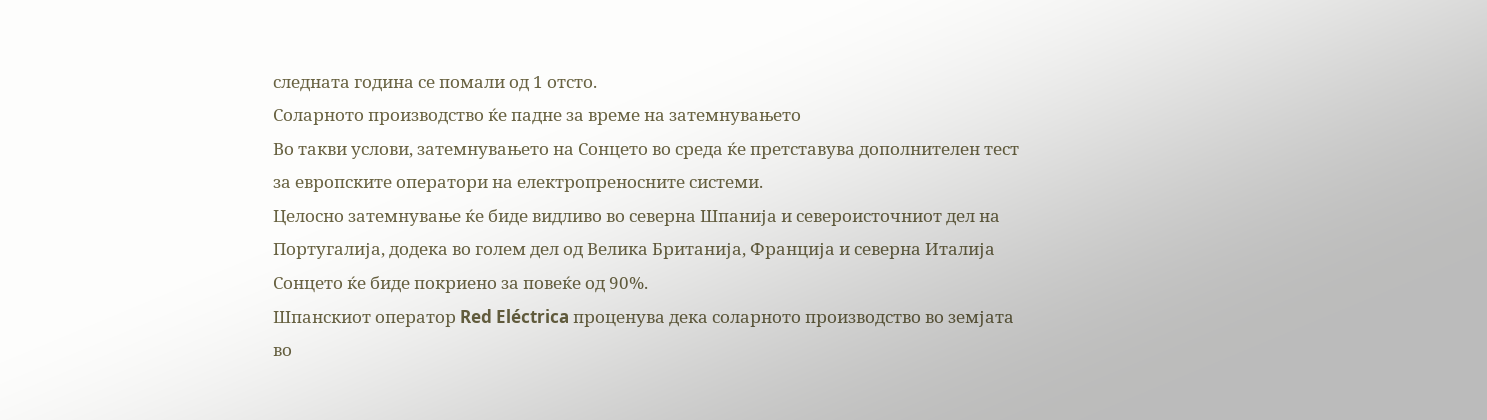следната година се помали од 1 отсто.
Соларното производство ќе падне за време на затемнувањето
Во такви услови, затемнувањето на Сонцето во среда ќе претставува дополнителен тест за европските оператори на електропреносните системи.
Целосно затемнување ќе биде видливо во северна Шпанија и североисточниот дел на Португалија, додека во голем дел од Велика Британија, Франција и северна Италија Сонцето ќе биде покриено за повеќе од 90%.
Шпанскиот оператор Red Eléctrica проценува дека соларното производство во земјата во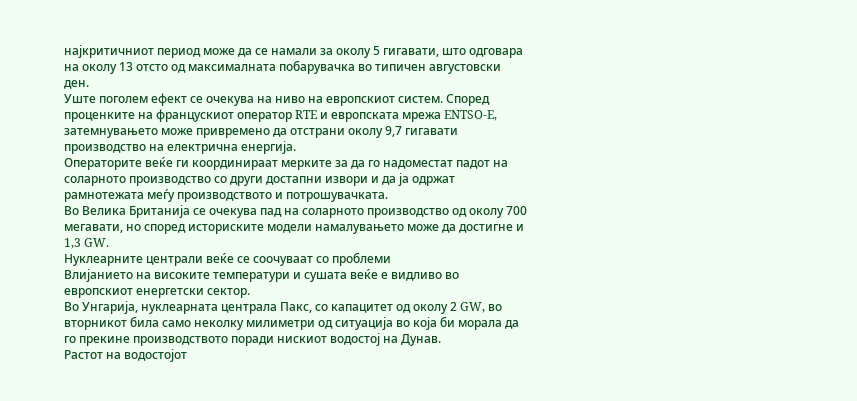најкритичниот период може да се намали за околу 5 гигавати, што одговара на околу 13 отсто од максималната побарувачка во типичен августовски ден.
Уште поголем ефект се очекува на ниво на европскиот систем. Според проценките на францускиот оператор RTE и европската мрежа ENTSO-E, затемнувањето може привремено да отстрани околу 9,7 гигавати производство на електрична енергија.
Операторите веќе ги координираат мерките за да го надоместат падот на соларното производство со други достапни извори и да ја одржат рамнотежата меѓу производството и потрошувачката.
Во Велика Британија се очекува пад на соларното производство од околу 700 мегавати, но според историските модели намалувањето може да достигне и 1,3 GW.
Нуклеарните централи веќе се соочуваат со проблеми
Влијанието на високите температури и сушата веќе е видливо во европскиот енергетски сектор.
Во Унгарија, нуклеарната централа Пакс, со капацитет од околу 2 GW, во вторникот била само неколку милиметри од ситуација во која би морала да го прекине производството поради нискиот водостој на Дунав.
Растот на водостојот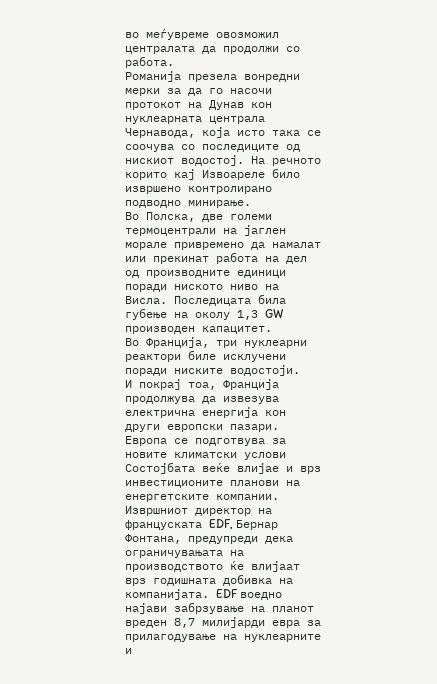во меѓувреме овозможил централата да продолжи со работа.
Романија презела вонредни мерки за да го насочи протокот на Дунав кон нуклеарната централа Чернавода, која исто така се соочува со последиците од нискиот водостој. На речното корито кај Извоареле било извршено контролирано подводно минирање.
Во Полска, две големи термоцентрали на јаглен морале привремено да намалат или прекинат работа на дел од производните единици поради ниското ниво на Висла. Последицата била губење на околу 1,3 GW производен капацитет.
Во Франција, три нуклеарни реактори биле исклучени поради ниските водостоји.
И покрај тоа, Франција продолжува да извезува електрична енергија кон други европски пазари.
Европа се подготвува за новите климатски услови
Состојбата веќе влијае и врз инвестиционите планови на енергетските компании.
Извршниот директор на француската EDF, Бернар Фонтана, предупреди дека ограничувањата на производството ќе влијаат врз годишната добивка на компанијата. EDF воедно најави забрзување на планот вреден 8,7 милијарди евра за прилагодување на нуклеарните и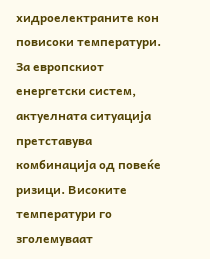хидроелектраните кон повисоки температури.
За европскиот енергетски систем, актуелната ситуација претставува комбинација од повеќе ризици. Високите температури го зголемуваат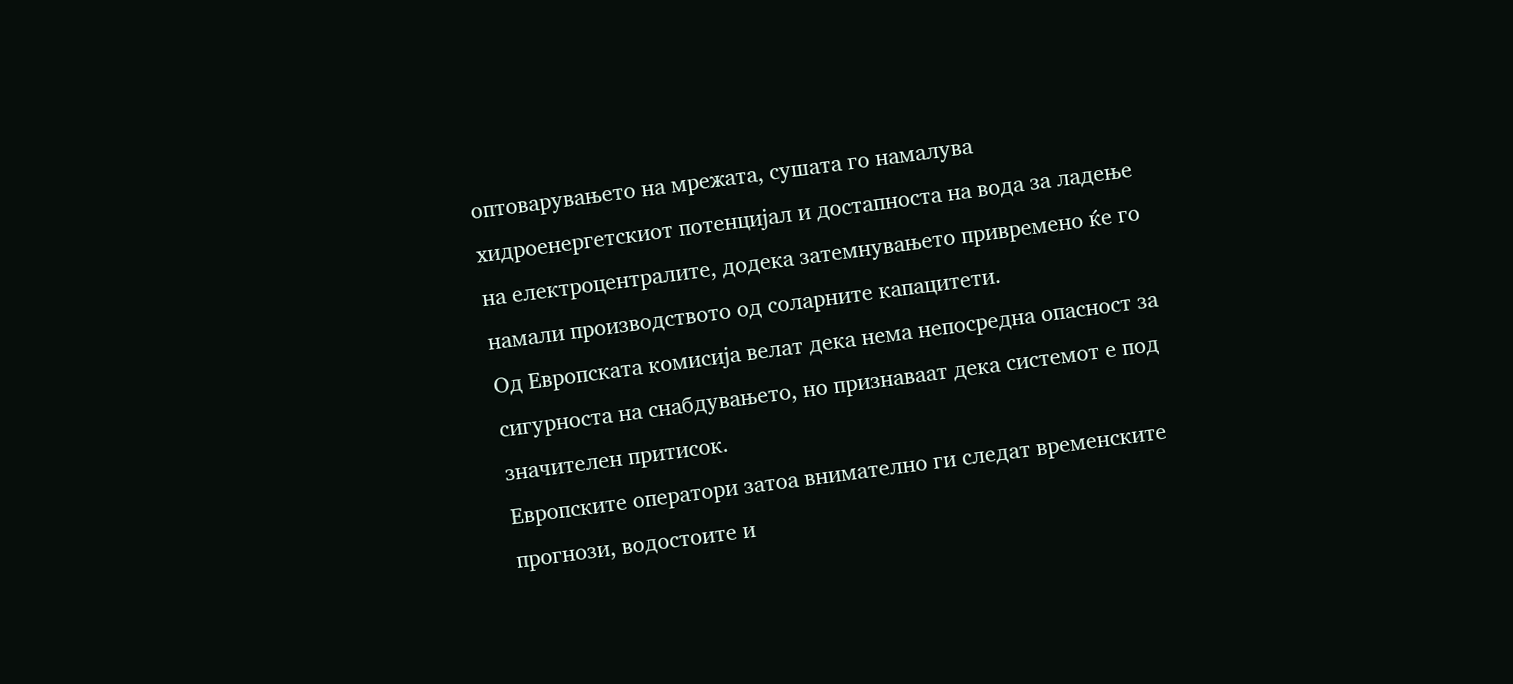оптоварувањето на мрежата, сушата го намалува хидроенергетскиот потенцијал и достапноста на вода за ладење на електроцентралите, додека затемнувањето привремено ќе го намали производството од соларните капацитети.
Од Европската комисија велат дека нема непосредна опасност за сигурноста на снабдувањето, но признаваат дека системот е под значителен притисок.
Европските оператори затоа внимателно ги следат временските прогнози, водостоите и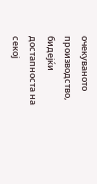очекуваното производство, бидејќи достапноста на секој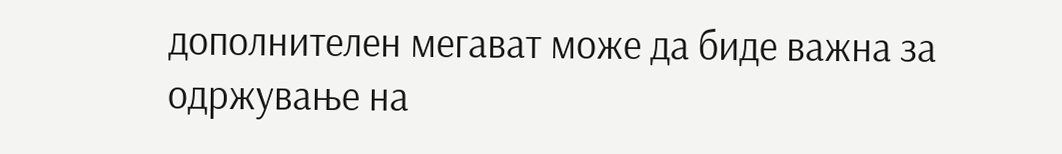дополнителен мегават може да биде важна за одржување на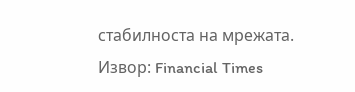стабилноста на мрежата.
Извор: Financial Times